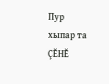Пур хыпар та
ÇĔНĔ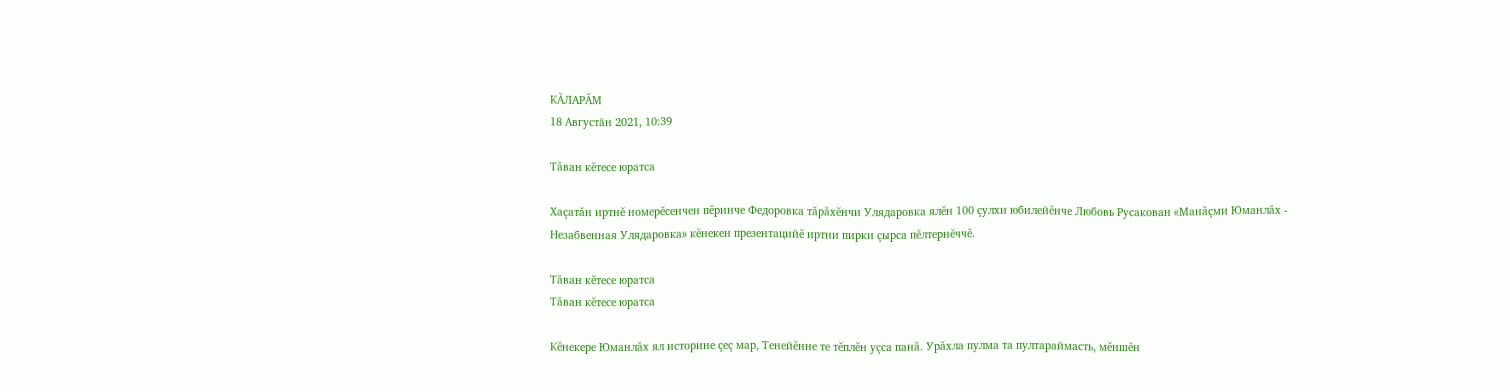КĂЛАРĂМ
18 Августӑн 2021, 10:39

Тăван кĕтесе юратса

Хаçатăн иртнĕ номерĕсенчен пĕринче Федоровка тăрăхĕнчи Улядаровка ялĕн 100 çулхи юбилейĕнче Любовь Русакован «Манăçми Юманлăх - Незабвенная Улядаровка» кĕнекен презентацийĕ иртни пирки çырса пĕлтернĕччĕ.

Тăван кĕтесе юратса
Тăван кĕтесе юратса

Кĕнекере Юманлăх ял историне çеç мар, Тенейĕнне те тĕплĕн уçса панă. Урăхла пулма та пултараймасть, мĕншĕн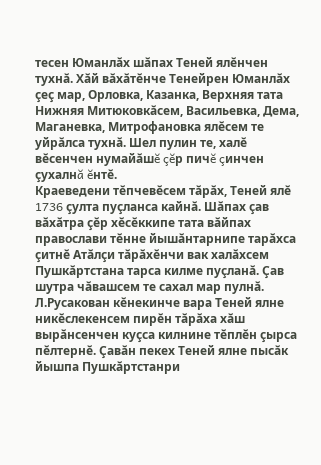тесен Юманлăх шăпах Теней ялĕнчен тухнă. Хăй вăхăтĕнче Тенейрен Юманлăх çеç мар, Орловка, Казанка, Верхняя тата Нижняя Митюковкăсем, Васильевка, Дема, Маганевка, Митрофановка ялĕсем те уйрăлса тухнă. Шел пулин те, халĕ вĕсенчен нумайăшĕ çĕр пичĕ çинчен çухалнă ĕнтĕ.
Краеведени тĕпчевĕсем тăрăх, Теней ялĕ 1736 çулта пуçланса кайнă. Шăпах çав вăхăтра çĕр хĕсĕккипе тата вăйпах православи тĕнне йышăнтарнипе тарăхса çитнĕ Атăлçи тăрăхĕнчи вак халăхсем Пушкăртстана тарса килме пуçланă. Çав шутра чăвашсем те сахал мар пулнă. Л.Русакован кĕнекинче вара Теней ялне никĕслекенсем пирĕн тăрăха хăш вырăнсенчен куçса килнине тĕплĕн çырса пĕлтернĕ. Çавăн пекех Теней ялне пысăк йышпа Пушкăртстанри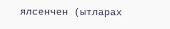ялсенчен (ытларах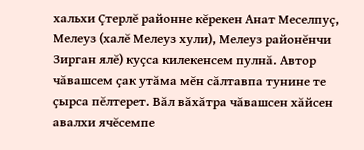хальхи Çтерлĕ районне кĕрекен Анат Меселпуç, Мелеуз (халĕ Мелеуз хули), Мелеуз районĕнчи Зирган ялĕ) куçса килекенсем пулнă. Автор чăвашсем çак утăма мĕн сăлтавпа тунине те çырса пĕлтерет. Вăл вăхăтра чăвашсен хăйсен авалхи ячĕсемпе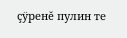çÿренĕ пулин те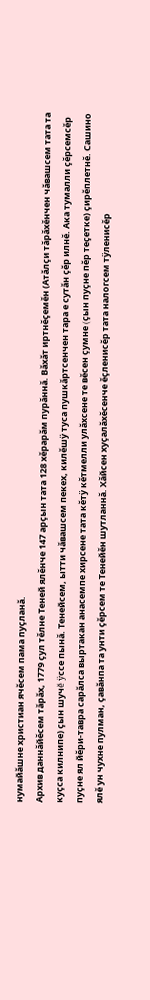нумайăшне христиан ячĕсем пама пуçланă.
Архив даннăйĕсем тăрăх, 1779 çул тĕлне Теней ялĕнче 147 арçын тата 128 хĕрарăм пурăннă. Вăхăт иртнĕçемĕн (Атăлçи тăрăхĕнчен чăвашсем тата та куçса килнипе) çын шучĕ ÿссе пынă. Тенейсем, ытти чăвашсем пекех, килĕшÿ туса пушкăртсенчен тара е сутăн çĕр илнĕ. Ака тумалли çĕрсемсĕр пуçне ял йĕри-тавра сарăлса выртакан анасемпе хирсене тата кĕтÿ кĕтмелли улăхсене те вĕсен çумне (çын пуçне пĕр теçетке) çирĕплетнĕ. Сашино ялĕ ун чухне пулман, çавăнпа та унти çĕрсем те Тенейĕн шутланнă. Хăйсен хуçалăхĕсенче ĕçленисĕр тата налогсем тÿленисĕр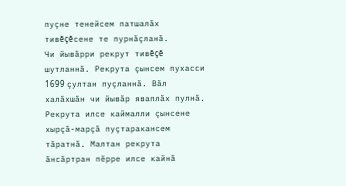пуçне тенейсем патшалăх тивĕçĕсене те пурнăçланă.
Чи йывăрри рекрут тивĕçĕ шутланнă. Рекрута çынсем пухасси 1699 çултан пуçланнă. Вăл халăхшăн чи йывăр яваплăх пулнă. Рекрута илсе каймалли çынсене хырçă-марçă пуçтаракансем тăратнă. Малтан рекрута ăнсăртран пĕрре илсе кайнă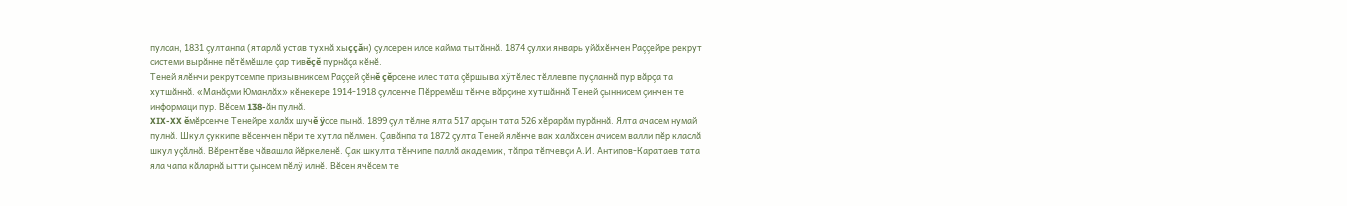пулсан, 1831 çултанпа (ятарлă устав тухнă хыççăн) çулсерен илсе кайма тытăннă. 1874 çулхи январь уйăхĕнчен Раççейре рекрут системи вырăнне пĕтĕмĕшле çар тивĕçĕ пурнăçа кĕнĕ.
Теней ялĕнчи рекрутсемпе призывниксем Раççей çĕнĕ çĕрсене илес тата çĕршыва хÿтĕлес тĕллевпе пуçланнă пур вăрçа та хутшăннă. «Манăçми Юманлăх» кĕнекере 1914-1918 çулсенче Пĕрремĕш тĕнче вăрçине хутшăннă Теней çыннисем çинчен те информаци пур. Вĕсем 138-ăн пулнă.
XIX-XX ĕмĕрсенче Тенейре халăх шучĕ ÿссе пынă. 1899 çул тĕлне ялта 517 арçын тата 526 хĕрарăм пурăннă. Ялта ачасем нумай пулнă. Шкул çуккипе вĕсенчен пĕри те хутла пĕлмен. Çавăнпа та 1872 çулта Теней ялĕнче вак халăхсен ачисем валли пĕр класлă шкул уçăлнă. Вĕрентĕве чăвашла йĕркеленĕ. Çак шкулта тĕнчипе паллă академик, тăпра тĕпчевçи А.И. Антипов-Каратаев тата яла чапа кăларнă ытти çынсем пĕлÿ илнĕ. Вĕсен ячĕсем те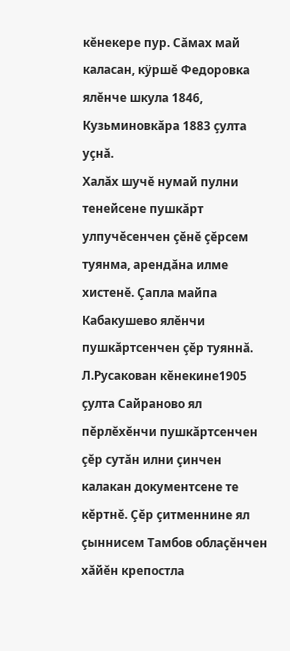кĕнекере пур. Сăмах май каласан, кÿршĕ Федоровка ялĕнче шкула 1846, Кузьминовкăра 1883 çулта уçнă.
Халăх шучĕ нумай пулни тенейсене пушкăрт улпучĕсенчен çĕнĕ çĕрсем туянма, арендăна илме хистенĕ. Çапла майпа Кабакушево ялĕнчи пушкăртсенчен çĕр туяннă. Л.Русакован кĕнекине1905 çулта Сайраново ял пĕрлĕхĕнчи пушкăртсенчен çĕр сутăн илни çинчен калакан документсене те кĕртнĕ. Çĕр çитменнине ял çыннисем Тамбов облаçĕнчен хăйĕн крепостла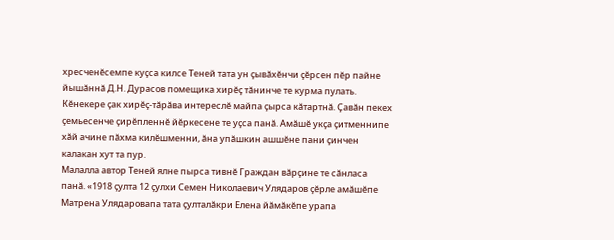хресченĕсемпе куçса килсе Теней тата ун çывăхĕнчи çĕрсен пĕр пайне йышăннă Д.Н. Дурасов помещика хирĕç тăнинче те курма пулать. Кĕнекере çак хирĕç-тăрăва интереслĕ майпа çырса кăтартнă. Çавăн пекех çемьесенче çирĕпленнĕ йĕркесене те уçса панă. Амăшĕ укçа çитменнипе хăй ачине пăхма килĕшменни, ăна упăшкин ашшĕне пани çинчен калакан хут та пур.
Малалла автор Теней ялне пырса тивнĕ Граждан вăрçине те сăнласа панă. «1918 çулта 12 çулхи Семен Николаевич Улядаров çĕрле амăшĕпе Матрена Улядаровапа тата çулталăкри Елена йăмăкĕпе урапа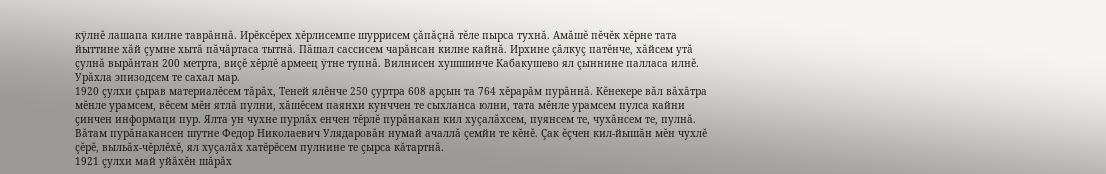кÿлнĕ лашапа килне таврăннă. Ирĕксĕрех хĕрлисемпе шуррисем çăпăçнă тĕле пырса тухнă. Амăшĕ пĕчĕк хĕрне тата йыттине хăй çумне хытă пăчăртаса тытнă. Пăшал сассисем чарăнсан килне кайнă. Ирхине çăлкуç патĕнче, хăйсем утă çулнă вырăнтан 200 метрта, виçĕ хĕрлĕ армеец ÿтне тупнă. Вилнисен хушшинче Кабакушево ял çыннине палласа илнĕ. Урăхла эпизодсем те сахал мар.
1920 çулхи çырав материалĕсем тăрăх, Теней ялĕнче 250 çуртра 608 арçын та 764 хĕрарăм пурăннă. Кĕнекере вăл вăхăтра мĕнле урамсем, вĕсем мĕн ятлă пулни, хăшĕсем паянхи кунччен те сыхланса юлни, тата мĕнле урамсем пулса кайни çинчен информаци пур. Ялта ун чухне пурлăх енчен тĕрлĕ пурăнакан кил хуçалăхсем, пуянсем те, чухăнсем те, пулнă. Вăтам пурăнакансен шутне Федор Николаевич Улядаровăн нумай ачаллă çемйи те кĕнĕ. Çак ĕçчен кил-йышăн мĕн чухлĕ çĕрĕ, выльăх-чĕрлĕхĕ, ял хуçалăх хатĕрĕсем пулнине те çырса кăтартнă.
1921 çулхи май уйăхĕн шăрăх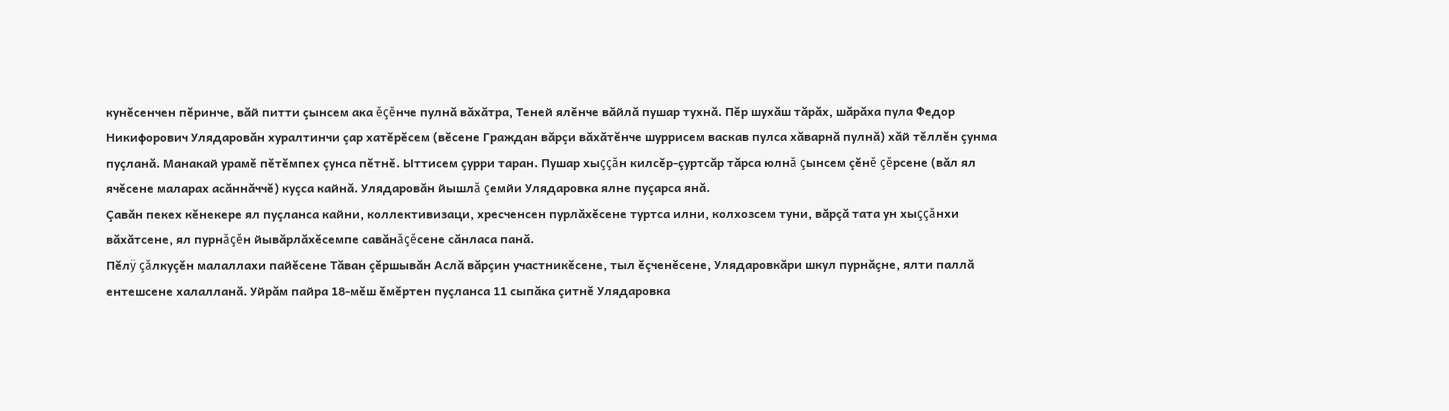кунĕсенчен пĕринче, вăй питти çынсем ака ĕçĕнче пулнă вăхăтра, Теней ялĕнче вăйлă пушар тухнă. Пĕр шухăш тăрăх, шăрăха пула Федор Никифорович Улядаровăн хуралтинчи çар хатĕрĕсем (вĕсене Граждан вăрçи вăхăтĕнче шуррисем васкав пулса хăварнă пулнă) хăй тĕллĕн çунма пуçланă. Манакай урамĕ пĕтĕмпех çунса пĕтнĕ. Ыттисем çурри таран. Пушар хыççăн килсĕр-çуртсăр тăрса юлнă çынсем çĕнĕ çĕрсене (вăл ял ячĕсене маларах асăннăччĕ) куçса кайнă. Улядаровăн йышлă çемйи Улядаровка ялне пуçарса янă.
Çавăн пекех кĕнекере ял пуçланса кайни, коллективизаци, хресченсен пурлăхĕсене туртса илни, колхозсем туни, вăрçă тата ун хыççăнхи вăхăтсене, ял пурнăçĕн йывăрлăхĕсемпе савăнăçĕсене сăнласа панă.
Пĕлÿ çăлкуçĕн малаллахи пайĕсене Тăван çĕршывăн Аслă вăрçин участникĕсене, тыл ĕçченĕсене, Улядаровкăри шкул пурнăçне, ялти паллă ентешсене халалланă. Уйрăм пайра 18-мĕш ĕмĕртен пуçланса 11 сыпăка çитнĕ Улядаровка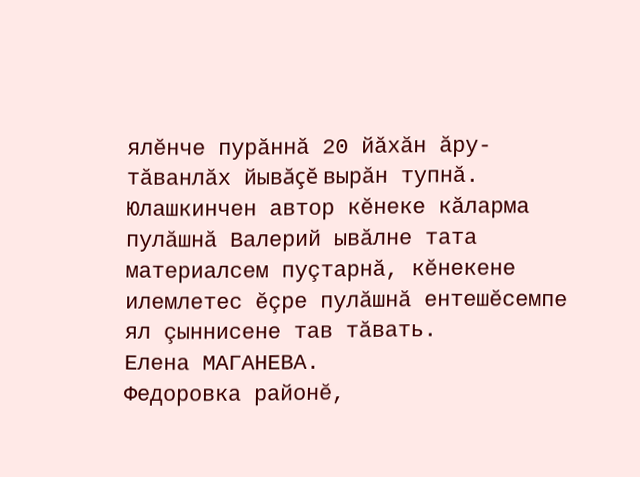ялĕнче пурăннă 20 йăхăн ăру-тăванлăх йывăçĕ вырăн тупнă. Юлашкинчен автор кĕнеке кăларма пулăшнă Валерий ывăлне тата материалсем пуçтарнă, кĕнекене илемлетес ĕçре пулăшнă ентешĕсемпе ял çыннисене тав тăвать.
Елена МАГАНЕВА.
Федоровка районĕ,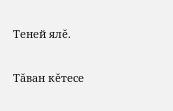Теней ялĕ.

Тăван кĕтесе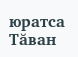юратса
Тăван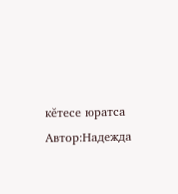кĕтесе юратса
Автор:Надежда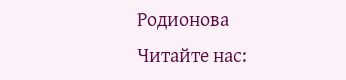Родионова
Читайте нас: